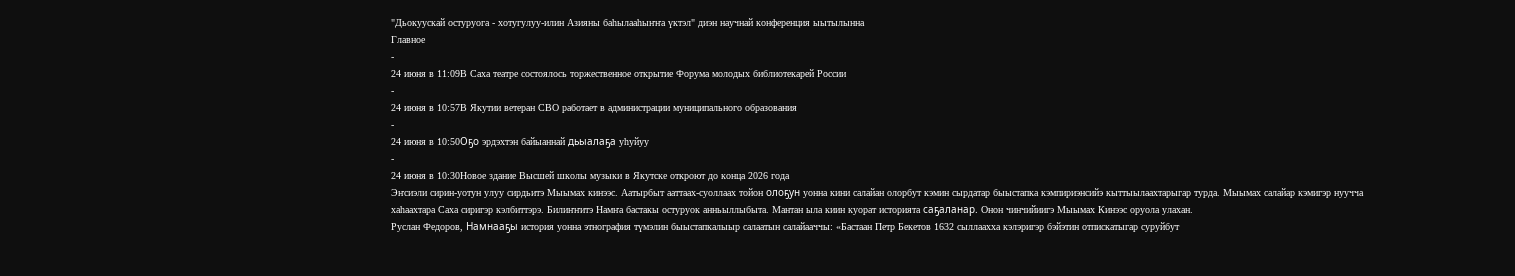"Дьокуускай остуруога - хотугулуу-илин Азияны баһылааһыҥҥа үктэл" диэн научнай конференция ыытылынна
Главное
-
24 июня в 11:09В Саха театре состоялось торжественное открытие Форума молодых библиотекарей России
-
24 июня в 10:57В Якутии ветеран СВО работает в администрации муниципального образования
-
24 июня в 10:50Оҕо эрдэхтэн байыаннай дьыалаҕа уһуйуу
-
24 июня в 10:30Новое здание Высшей школы музыки в Якутске откроют до конца 2026 года
Эҥсиэли сирин-уотун улуу сирдьитэ Мыымах кинээс. Аатырбыт ааттаах-суоллаах тойон олоҕун уонна кини салайан олорбут кэмин сырдатар быыстапка кэмпириэнсийэ кыттыылаахтарыгар турда. Мыымах салайар кэмигэр нуучча хаһаахтара Саха сиригэр кэлбиттэрэ. Билиҥҥитэ Намҥа бастакы остуруок анньыллыбыта. Мантан ыла киин куорат историята саҕаланар. Онон чинчийиигэ Мыымах Кинээс оруола улахан.
Руслан Федоров, Намнааҕы история уонна этнография түмэлин быыстапкалыыр салаатын салайааччы: «Бастаан Петр Бекетов 1632 сыллаахха кэлэригэр бэйэтин отпискатыгар суруйбут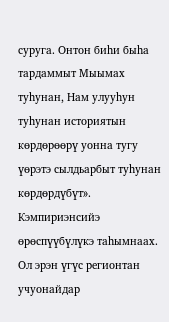суруга. Онтон биһи быһа тардаммыт Мыымах туһунан, Нам улууһун туһунан историятын көрдөрөөрү уонна тугу үөрэтэ сылдьарбыт туһунан көрдөрдүбүт».
Кэмпириэнсийэ өрөспүүбүлүкэ таһымнаах. Ол эрэн үгүс регионтан учуонайдар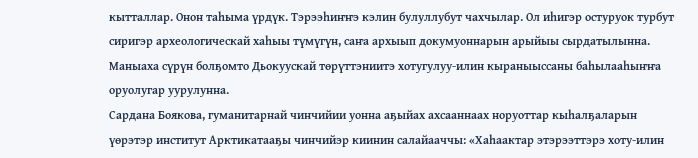кытталлар. Онон таһыма үрдүк. Тэрээһиҥҥэ кэлин булуллубут чахчылар. Ол иһигэр остуруок турбут сиригэр археологическай хаһыы түмүгүн, саҥа архыып докумуоннарын арыйыы сырдатылынна. Маныаха сүрүн болҕомто Дьокуускай төрүттэниитэ хотугулуу-илин кыраныыссаны баһылааһыҥҥа оруолугар уурулунна.
Сардана Боякова, гуманитарнай чинчийии уонна аҕыйах ахсааннаах норуоттар кыһалҕаларын үөрэтэр институт Арктикатааҕы чинчийэр киинин салайааччы: «Хаһаактар этэрээттэрэ хоту-илин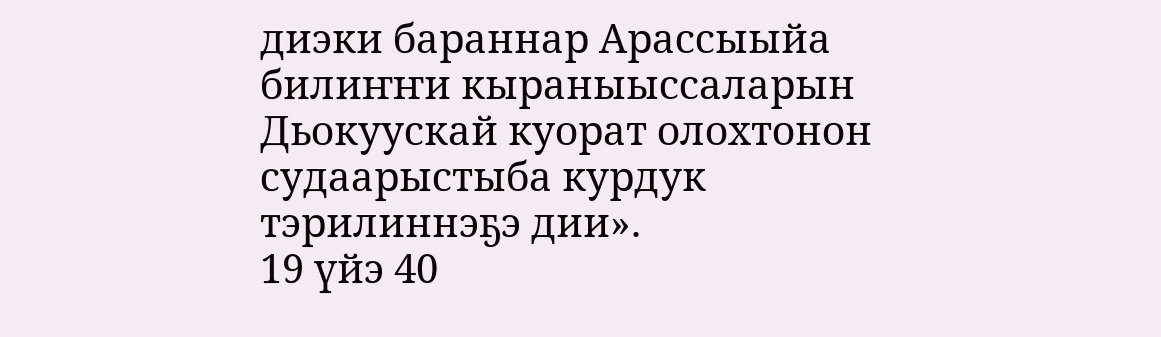диэки бараннар Арассыыйа билиҥҥи кыраныыссаларын Дьокуускай куорат олохтонон судаарыстыба курдук тэрилиннэҕэ дии».
19 үйэ 40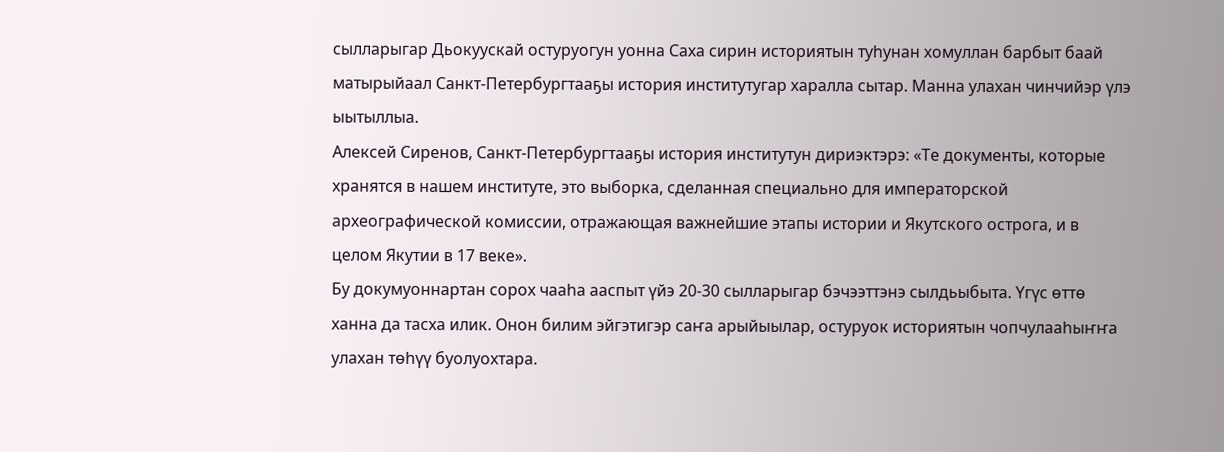сылларыгар Дьокуускай остуруогун уонна Саха сирин историятын туһунан хомуллан барбыт баай матырыйаал Санкт-Петербургтааҕы история институтугар харалла сытар. Манна улахан чинчийэр үлэ ыытыллыа.
Алексей Сиренов, Санкт-Петербургтааҕы история институтун дириэктэрэ: «Те документы, которые хранятся в нашем институте, это выборка, сделанная специально для императорской археографической комиссии, отражающая важнейшие этапы истории и Якутского острога, и в целом Якутии в 17 веке».
Бу докумуоннартан сорох чааһа ааспыт үйэ 20-30 сылларыгар бэчээттэнэ сылдьыбыта. Үгүс өттө ханна да тасха илик. Онон билим эйгэтигэр саҥа арыйыылар, остуруок историятын чопчулааһыҥҥа улахан төһүү буолуохтара.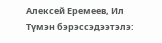Алексей Еремеев, Ил Түмэн бэрэссэдээтэлэ: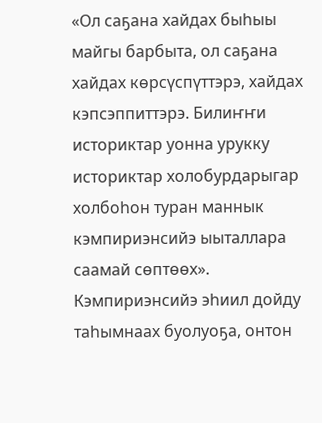«Ол саҕана хайдах быһыы майгы барбыта, ол саҕана хайдах көрсүспүттэрэ, хайдах кэпсэппиттэрэ. Билиҥҥи историктар уонна урукку историктар холобурдарыгар холбоһон туран маннык кэмпириэнсийэ ыыталлара саамай сөптөөх».
Кэмпириэнсийэ эһиил дойду таһымнаах буолуоҕа, онтон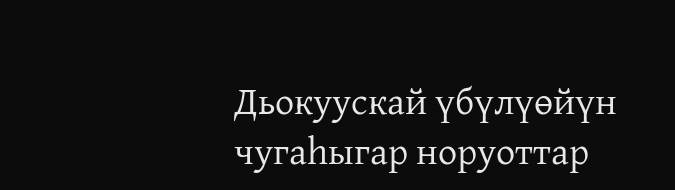Дьокуускай үбүлүөйүн чугаһыгар норуоттар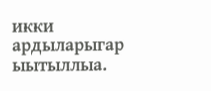икки ардыларыгар ыытыллыа.